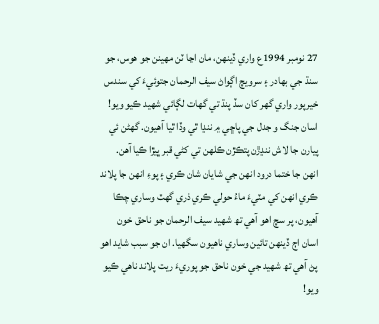27 نومبر 1994ع واري ڏينھن، مان اڃا ٽن مھينن جو ھوس، جو سنڌ جي بھادر ۽ سرويچ اڳواڻ سيف الرحمان جتوئيءَ کي سندس خيرپور واري گھر کان سڏ پنڌ تي گھات لڳائي شھيد ڪيو ويو!
اسان جنگ و جدل جي پاڇي ۾ ننڍا ٿي وڏا ٿيا آھيون. گھڻن ئي پيارن جا لاش ننڍڙن پتڪڙن ڪلھن تي کڻي قبر ڀيڙا ڪيا آھن.
انھن جا ختما درود انھن جي شايان شان ڪري ۽ پوءِ انھن جا پلاند ڪري انھن کي مٽيءَ ماءُ حولي ڪري ذري گھٽ وساري چڪا آھيون، پر سچ اھو آھي تھ شھيد سيف الرحمان جو ناحق خون اسان اڄ ڏينھن تائين وساري ناھيون سگھيا. ان جو سبب شايد اھو پڻ آھي تھ شھيد جي خون ناحق جو پوريءَ ريت پلاند ناھي ڪيو ويو!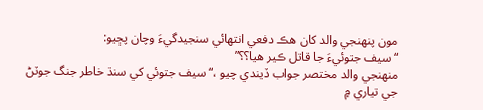مون پنھنجي والد کان ھڪ دفعي انتھائي سنجيدگيءَ وچان پڇيو:
“سيف جتوئيءَ جا قاتل ڪير ھيا؟؟”
منھنجي والد مختصر جواب ڏيندي چيو ،“سيف جتوئي کي سنڌ خاطر جنگ جوٽڻ جي تياري ۾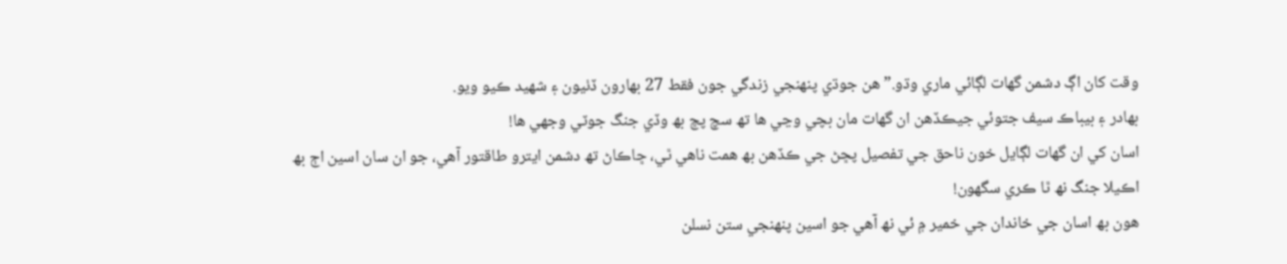وقت کان اڳ دشمن گھات لڳائي ماري وڌو.” ھن جوڌي پنھنجي زندگي جون فقط 27 بھارون ڏٺيون ۽ شھيد ڪيو ويو.
بھادر ۽ بيباڪ سيف جتوئي جيڪڏھن ان گھات مان بچي وڃي ھا تھ سچ پڇ بھ وڏي جنگ جوٽي وجھي ھا!
اسان کي ان گھات لڳايل خون ناحق جي تفصيل پڇڻ جي ڪڏھن بھ ھمت ناھي ٿي، ڇاڪاڻ تھ دشمن ايترو طاقتور آھي، جو ان سان اسين اڄ بھ اڪيلا جنگ نھ ٿا ڪري سگھون!
ھون بھ اسان جي خاندان جي خمير ۾ ئي نھ آھي جو اسين پنھنجي ستن نسلن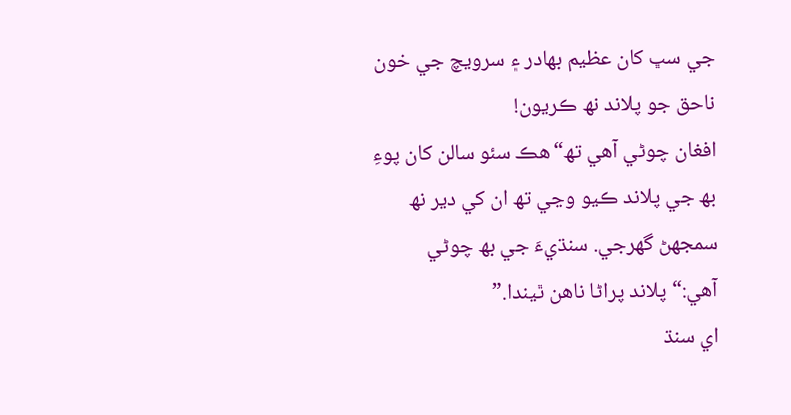جي سڀ کان عظيم بھادر ۽ سرويچ جي خون ناحق جو پلاند نھ ڪريون!
افغان چوڻي آھي تھ“ھڪ سئو سالن کان پوءِ بھ جي پلاند ڪيو وڃي تھ ان کي دير نھ سمجھڻ گھرجي. سنڌيءَ جي بھ چوڻي آھي:“پلاند پراڻا ناھن ٿيندا.”
اي سنڌ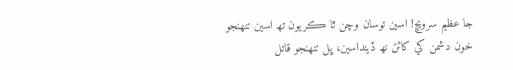جا عظيم سرويچ! اسين توسان وچن ٿا ڪريون تھ اسين تنھنجو خون دشمن کي کائڻ نھ ڏينداسين، ڀل تنھنجو قاتل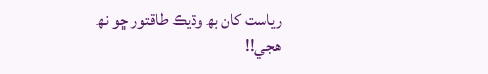رياست کان بھ وڌيڪ طاقتور ڇو نھ ھجي!!